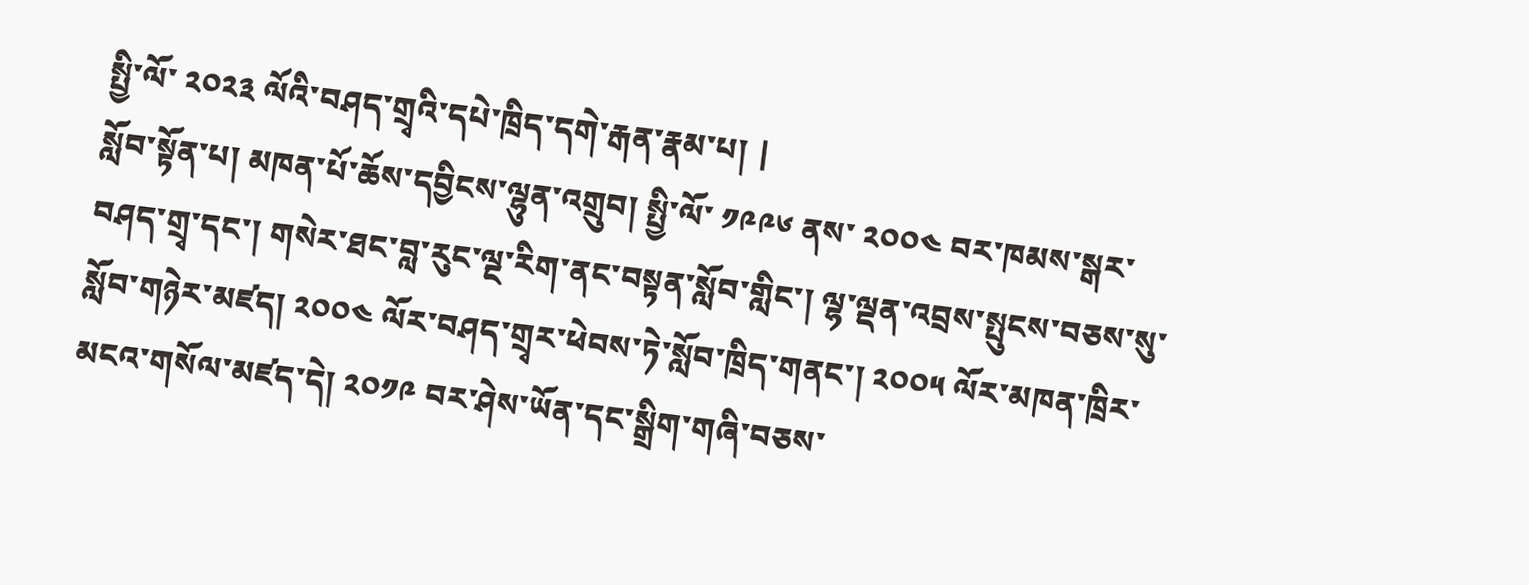སྤྱི་ལོ་ ༢༠༢༣ ལོའི་བཤད་གྲྭའི་དཔེ་ཁྲིད་དགེ་རྒན་རྣམ་པ། |
སློབ་སྟོན་པ། མཁན་པོ་ཆོས་དབྱིངས་ལྷུན་འགྲུབ། སྤྱི་ལོ་ ༡༩༩༦ ནས་ ༢༠༠༤ བར་ཁམས་སྒར་བཤད་གྲྭ་དང་། གསེར་ཐང་བླ་རུང་ལྔ་རིག་ནང་བསྟན་སློབ་གླིང་། ལྷ་ལྡན་འབྲས་སྤུངས་བཅས་སུ་སློབ་གཉེར་མཛད། ༢༠༠༤ ལོར་བཤད་གྲྭར་ཕེབས་ཏེ་སློབ་ཁྲིད་གནང་། ༢༠༠༥ ལོར་མཁན་ཁྲིར་མངའ་གསོལ་མཛད་དེ། ༢༠༡༩ བར་ཤེས་ཡོན་དང་སྒྲིག་གཞི་བཅས་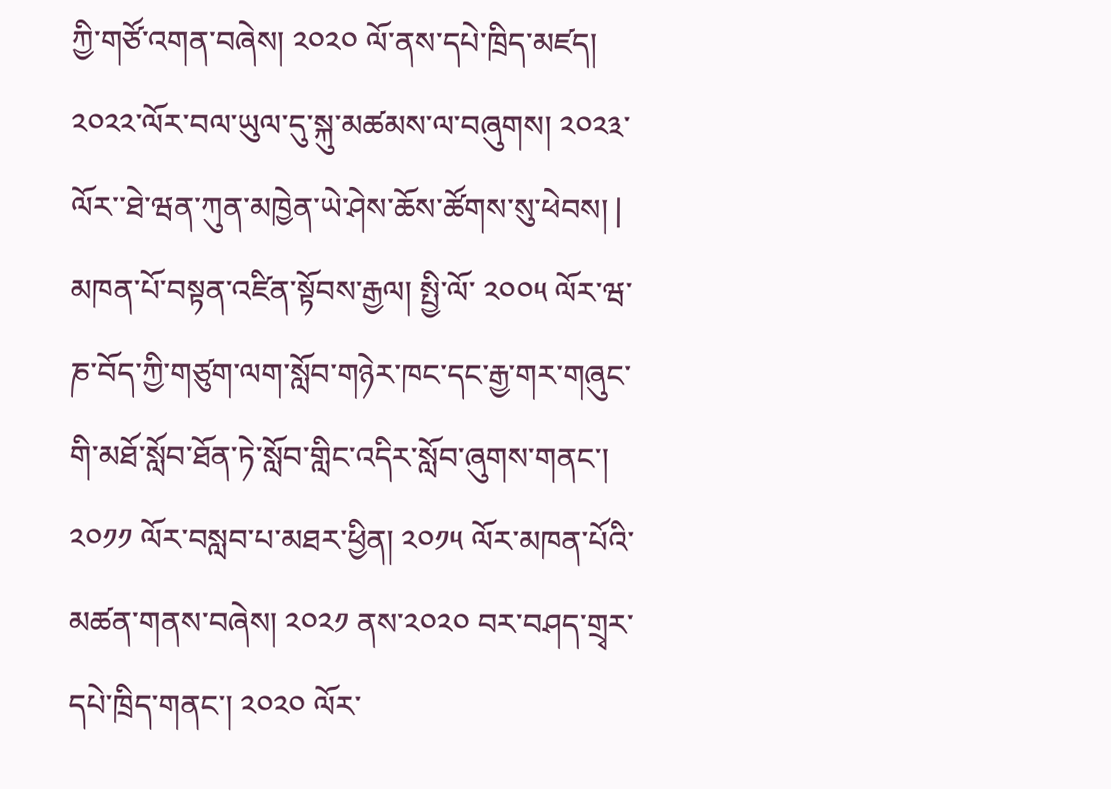ཀྱི་གཙོ་འགན་བཞེས། ༢༠༢༠ ལོ་ནས་དཔེ་ཁྲིད་མཛད། ༢༠༢༢་ལོར་བལ་ཡུལ་དུ་སྐུ་མཚམས་ལ་བཞུགས། ༢༠༢༣་ལོར་་ཐེ་ཝན་ཀུན་མཁྱེན་ཡེ་ཤེས་ཆོས་ཚོགས་སུ་ཕེབས། |
མཁན་པོ་བསྟན་འཛིན་སྟོབས་རྒྱལ། སྤྱི་ལོ་ ༢༠༠༥ ལོར་ཝ་ཎ་བོད་ཀྱི་གཙུག་ལག་སློབ་གཉེར་ཁང་དང་རྒྱ་གར་གཞུང་གི་མཐོ་སློབ་ཐོན་ཏེ་སློབ་གླིང་འདིར་སློབ་ཞུགས་གནང་། ༢༠༡༡ ལོར་བསླབ་པ་མཐར་ཕྱིན། ༢༠༡༥ ལོར་མཁན་པོའི་མཚན་གནས་བཞེས། ༢༠༢༡ ནས་༢༠༢༠ བར་བཤད་གྲྭར་དཔེ་ཁྲིད་གནང་། ༢༠༢༠ ལོར་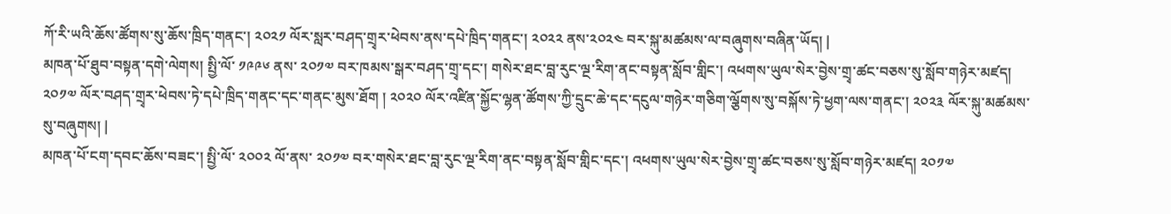ཀོ་རི་ཡའི་ཆོས་ཚོགས་སུ་ཆོས་ཁྲིད་གནང་། ༢༠༢༡ ལོར་སླར་བཤད་གྲྭར་ཕེབས་ནས་དཔེ་ཁྲིད་གནང་། ༢༠༢༢ ནས་༢༠༢༤ བར་སྐུ་མཚམས་ལ་བཞུགས་བཞིན་ཡོད། |
མཁན་པོ་ཐུབ་བསྟན་དགེ་ལེགས། སྤྱི་ལོ་ ༡༩༩༦ ནས་ ༢༠༡༧ བར་ཁམས་སྒར་བཤད་གྲྭ་དང་། གསེར་ཐང་བླ་རུང་ལྔ་རིག་ནང་བསྟན་སློབ་གླིང་། འཕགས་ཡུལ་སེར་བྱེས་གྲྭ་ཚང་བཅས་སུ་སློབ་གཉེར་མཛད། ༢༠༡༧ ལོར་བཤད་གྲྭར་ཕེབས་ཏེ་དཔེ་ཁྲིད་གནང་དང་གནང་མུས་ཐོག ། ༢༠༢༠ ལོར་འཛིན་སྐྱོང་ལྷན་ཚོགས་ཀྱི་དྲུང་ཆེ་དང་དངུལ་གཉེར་གཅིག་ལྕོགས་སུ་བསྐོས་ཏེ་ཕྱག་ལས་གནང་། ༢༠༢༣ ལོར་སྐུ་མཚམས་སུ་བཞུགས། |
མཁན་པོ་ངག་དབང་ཆོས་བཟང་། སྤྱི་ལོ་ ༢༠༠༢ ལོ་ནས་ ༢༠༡༧ བར་གསེར་ཐང་བླ་རུང་ལྔ་རིག་ནང་བསྟན་སློབ་གླིང་དང་། འཕགས་ཡུལ་སེར་བྱེས་གྲྭ་ཚང་བཅས་སུ་སློབ་གཉེར་མཛད། ༢༠༡༧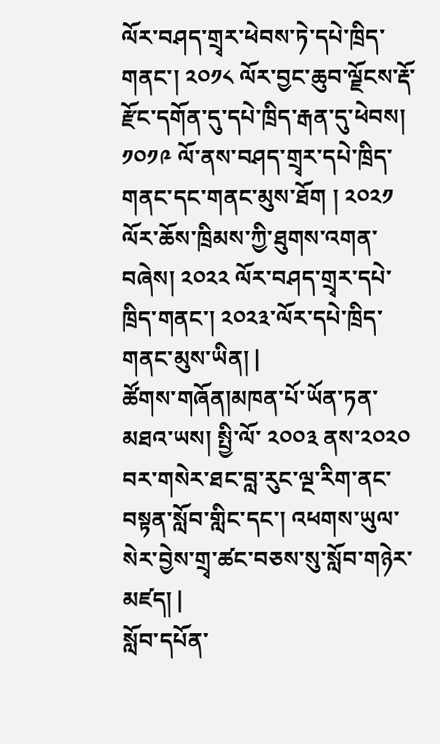ལོར་བཤད་གྲྭར་ཕེབས་ཏེ་དཔེ་ཁྲིད་གནང་། ༢༠༡༨ ལོར་བྱང་ཆུབ་ལྗོངས་རྡོ་རྫོང་དགོན་དུ་དཔེ་ཁྲིད་རྒན་དུ་ཕེབས། ༡༠༡༩ ལོ་ནས་བཤད་གྲྭར་དཔེ་ཁྲིད་གནང་དང་གནང་མུས་ཐོག ། ༢༠༢༡ ལོར་ཆོས་ཁྲིམས་ཀྱི་ཐུགས་འགན་བཞེས། ༢༠༢༢ ལོར་བཤད་གྲྭར་དཔེ་ཁྲིད་གནང་། ༢༠༢༣་ལོར་དཔེ་ཁྲིད་གནང་མུས་ཡིན། |
ཚོགས་གཞོན།མཁན་པོ་ཡོན་ཏན་མཐའ་ཡས། སྤྱི་ལོ་ ༢༠༠༣ ནས་༢༠༢༠ བར་གསེར་ཐང་བླ་རུང་ལྔ་རིག་ནང་བསྟན་སློབ་གླིང་དང་། འཕགས་ཡུལ་སེར་བྱེས་གྲྭ་ཚང་བཅས་སུ་སློབ་གཉེར་མཛད། |
སློབ་དཔོན་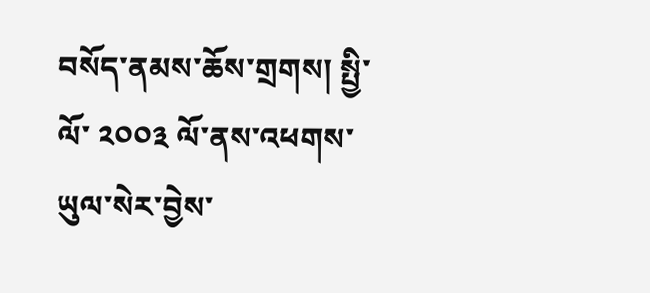བསོད་ནམས་ཆོས་གྲགས། སྤྱི་ལོ་ ༢༠༠༣ ལོ་ནས་འཕགས་ཡུལ་སེར་བྱེས་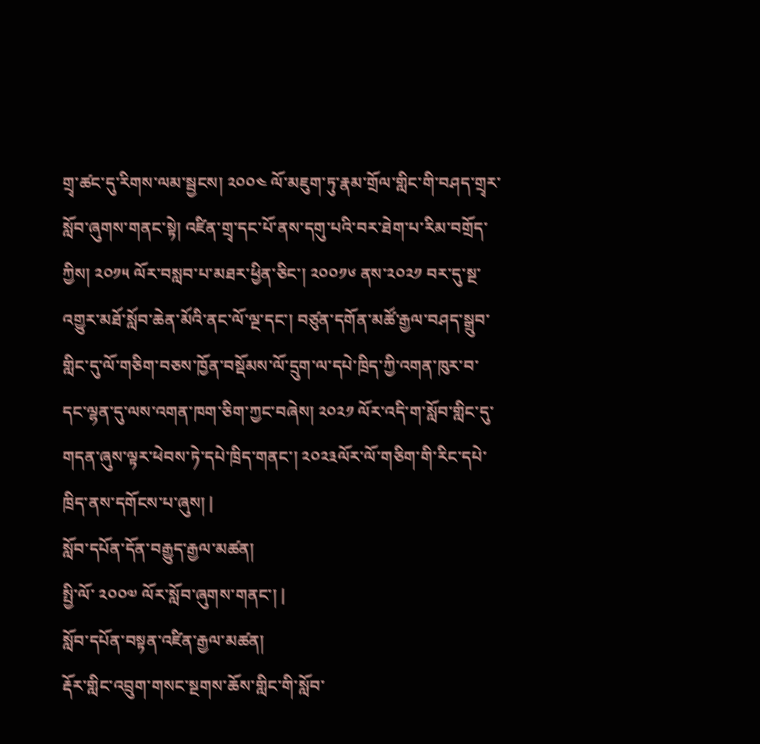གྲྭ་ཚང་དུ་རིགས་ལམ་སྦྱངས། ༢༠༠༤ ལོ་མཇུག་ཏུ་རྣམ་གྲོལ་གླིང་གི་བཤད་གྲྭར་སློབ་ཞུགས་གནང་སྟེ། འཛིན་གྲྭ་དང་པོ་ནས་དགུ་པའི་བར་ཐེག་པ་རིམ་བགྲོད་ཀྱིས། ༢༠༡༥ ལོར་བསླབ་པ་མཐར་ཕྱིན་ཅིང་། ༢༠༠༡༦ ནས་༢༠༢༡ བར་དུ་སྔ་འགྱུར་མཐོ་སློབ་ཆེན་མོའི་ནང་ལོ་ལྔ་དང་། བཙུན་དགོན་མཚོ་རྒྱལ་བཤད་སྒྲུབ་གླིང་དུ་ལོ་གཅིག་བཅས་ཁྱོན་བསྡོམས་ལོ་དྲུག་ལ་དཔེ་ཁྲིད་ཀྱི་འགན་ཁུར་བ་དང་ལྷན་དུ་ལས་འགན་ཁག་ཅིག་ཀྱང་བཞེས། ༢༠༢༡ ལོར་འདི་ག་སློབ་གླིང་དུ་གདན་ཞུས་ལྟར་ཕེབས་ཏེ་དཔེ་ཁྲིད་གནང་། ༢༠༢༣ལོར་ལོ་གཅིག་གི་རིང་དཔེ་ཁྲིད་ནས་དགོངས་པ་ཞུས། |
སློབ་དཔོན་དོན་བརྒྱུད་རྒྱལ་མཚན།
སྤྱི་ལོ་ ༢༠༠༧ ལོར་སློབ་ཞུགས་གནང་། |
སློབ་དཔོན་བསྟན་འཛིན་རྒྱལ་མཚན།
རྡོར་གླིང་འབྲུག་གསང་སྔགས་ཆོས་གླིང་གི་སློབ་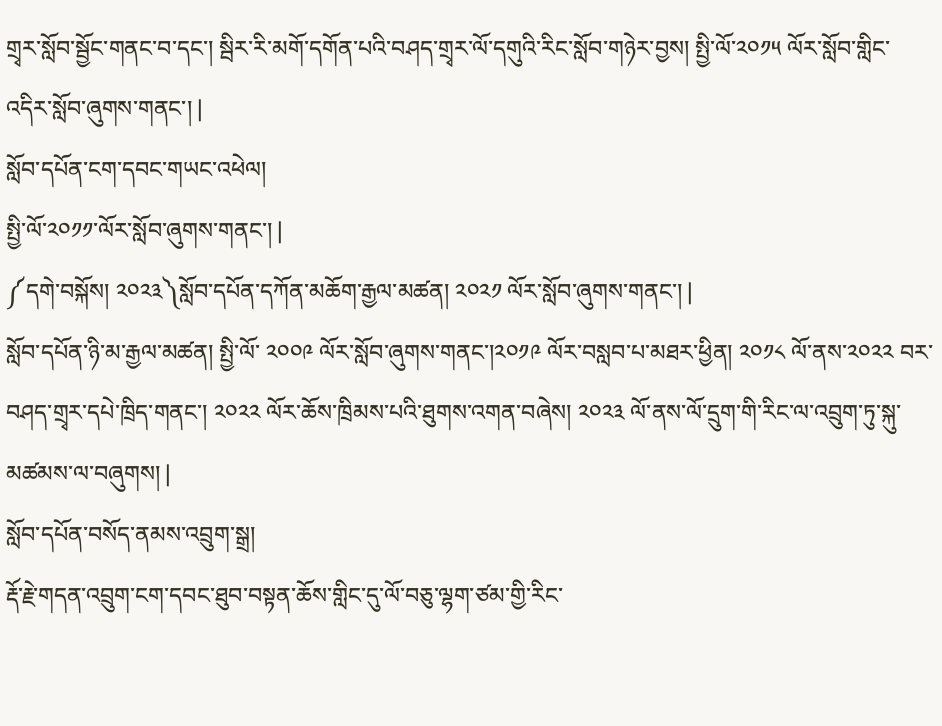གྲྭར་སློབ་སྦྱོང་གནང་བ་དང་། སྦིར་རི་མགོ་དགོན་པའི་བཤད་གྲྭར་ལོ་དགུའི་རིང་སློབ་གཉེར་བྱས། སྤྱི་ལོ་༢༠༡༥ ལོར་སློབ་གླིང་འདིར་སློབ་ཞུགས་གནང་། |
སློབ་དཔོན་ངག་དབང་གཡང་འཕེལ།
སྤྱི་ལོ་༢༠༡༡་ལོར་སློབ་ཞུགས་གནང་། |
༼དགེ་བསྐོས། ༢༠༢༣༽སློབ་དཔོན་དཀོན་མཆོག་རྒྱལ་མཚན། ༢༠༢༡ ལོར་སློབ་ཞུགས་གནང་། |
སློབ་དཔོན་ཉི་མ་རྒྱལ་མཚན། སྤྱི་ལོ་ ༢༠༠༩ ལོར་སློབ་ཞུགས་གནང་།༢༠༡༩ ལོར་བསླབ་པ་མཐར་ཕྱིན། ༢༠༡༨ ལོ་ནས་༢༠༢༢ བར་བཤད་གྲྭར་དཔེ་ཁྲིད་གནང་། ༢༠༢༢ ལོར་ཆོས་ཁྲིམས་པའི་ཐུགས་འགན་བཞེས། ༢༠༢༣ ལོ་ནས་ལོ་དྲུག་གི་རིང་ལ་འབྲུག་ཏུ་སྐུ་མཚམས་ལ་བཞུགས། |
སློབ་དཔོན་བསོད་ནམས་འབྲུག་སྒྲ།
རྡོ་རྗེ་གདན་འབྲུག་ངག་དབང་ཐུབ་བསྟན་ཆོས་གླིང་དུ་ལོ་བཅུ་ལྷག་ཙམ་གྱི་རིང་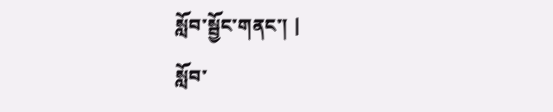སློབ་སྦྱོང་གནང་། |
སློབ་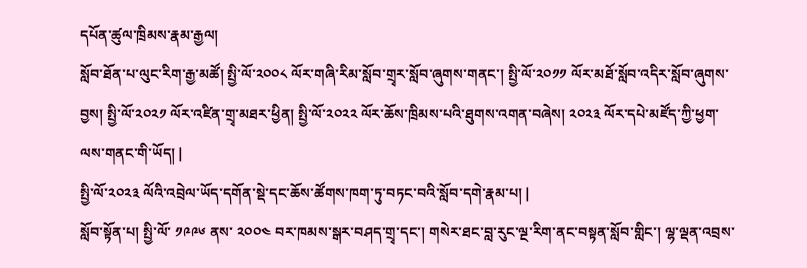དཔོན་ཚུལ་ཁྲིམས་རྣམ་རྒྱལ།
སློབ་ཐོན་པ་ལུང་རིག་རྒྱ་མཚོ། སྤྱི་ལོ་༢༠༠༨ ལོར་གཞི་རིམ་སློབ་གྲྭར་སློབ་ཞུགས་གནང་། སྤྱི་ལོ་༢༠༡༡ ལོར་མཐོ་སློབ་འདིར་སློབ་ཞུགས་བྱས། སྤྱི་ལོ་༢༠༢༡ ལོར་འཛིན་གྲྭ་མཐར་ཕྱིན། སྤྱི་ལོ་༢༠༢༢ ལོར་ཆོས་ཁྲིམས་པའི་ཐུགས་འགན་བཞེས། ༢༠༢༣ ལོར་དཔེ་མཛོད་ཀྱི་ཕྱག་ལས་གནང་གི་ཡོད། |
སྤྱི་ལོ་༢༠༢༣ ལོའི་འབྲེལ་ཡོད་དགོན་སྡེ་དང་ཆོས་ཚོགས་ཁག་ཏུ་བཏང་བའི་སློབ་དགེ་རྣམ་པ། |
སློབ་སྟོན་པ། སྤྱི་ལོ་ ༡༩༩༦ ནས་ ༢༠༠༤ བར་ཁམས་སྒར་བཤད་གྲྭ་དང་། གསེར་ཐང་བླ་རུང་ལྔ་རིག་ནང་བསྟན་སློབ་གླིང་། ལྷ་ལྡན་འབྲས་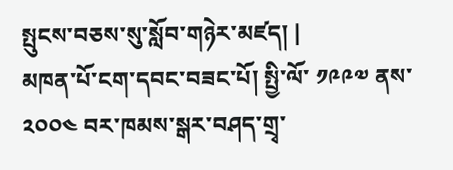སྤུངས་བཅས་སུ་སློབ་གཉེར་མཛད། |
མཁན་པོ་ངག་དབང་བཟང་པོ། སྤྱི་ལོ་ ༡༩༩༧ ནས་ ༢༠༠༤ བར་ཁམས་སྒར་བཤད་གྲྭ་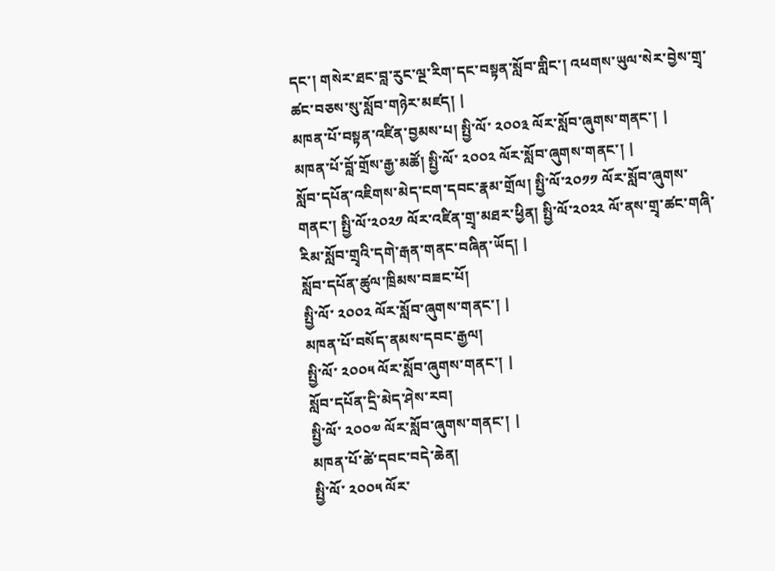དང་། གསེར་ཐང་བླ་རུང་ལྔ་རིག་དང་བསྟན་སློབ་གླིང་། འཕགས་ཡུལ་སེར་བྱེས་གྲྭ་ཚང་བཅས་སུ་སློབ་གཉེར་མཛད། |
མཁན་པོ་བསྟན་འཛིན་བྱམས་པ། སྤྱི་ལོ་ ༢༠༠༣ ལོར་སློབ་ཞུགས་གནང་། |
མཁན་པོ་བློ་གྲོས་རྒྱ་མཚོ། སྤྱི་ལོ་ ༢༠༠༢ ལོར་སློབ་ཞུགས་གནང་། |
སློབ་དཔོན་འཇིགས་མེད་ངག་དབང་རྣམ་གྲོལ། སྤྱི་ལོ་༢༠༡༡ ལོར་སློབ་ཞུགས་གནང་། སྤྱི་ལོ་༢༠༢༡ ལོར་འཛིན་གྲྭ་མཐར་ཕྱིན། སྤྱི་ལོ་༢༠༢༢ ལོ་ནས་གྲྭ་ཚང་གཞི་རིམ་སློབ་གྲྭའི་དགེ་རྒན་གནང་བཞིན་ཡོད། |
སློབ་དཔོན་ཚུལ་ཁྲིམས་བཟང་པོ།
སྤྱི་ལོ་ ༢༠༠༢ ལོར་སློབ་ཞུགས་གནང་། |
མཁན་པོ་བསོད་ནམས་དབང་རྒྱལ།
སྤྱི་ལོ་ ༢༠༠༥ ལོར་སློབ་ཞུགས་གནང་། |
སློབ་དཔོན་དྲི་མེད་ཤེས་རབ།
སྤྱི་ལོ་ ༢༠༠༧ ལོར་སློབ་ཞུགས་གནང་། |
མཁན་པོ་ཚེ་དབང་བདེ་ཆེན།
སྤྱི་ལོ་ ༢༠༠༥ ལོར་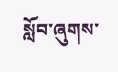སློབ་ཞུགས་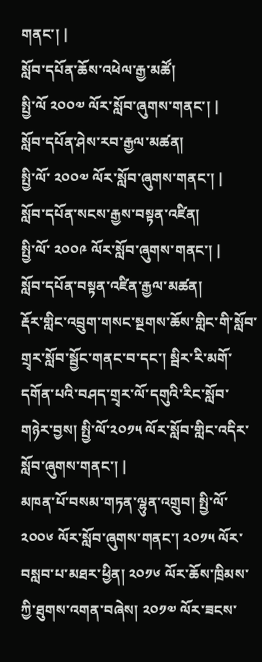གནང་། |
སློབ་དཔོན་ཆོས་འཕེལ་རྒྱ་མཚོ།
སྤྱི་ལོ ༢༠༠༧ ལོར་སློབ་ཞུགས་གནང་། |
སློབ་དཔོན་ཤེས་རབ་རྒྱལ་མཚན།
སྤྱི་ལོ་ ༢༠༠༧ ལོར་སློབ་ཞུགས་གནང་། |
སློབ་དཔོན་སངས་རྒྱས་བསྟན་འཛིན།
སྤྱི་ལོ་ ༢༠༠༩ ལོར་སློབ་ཞུགས་གནང་། |
སློབ་དཔོན་བསྟན་འཛིན་རྒྱལ་མཚན།
རྡོར་གླིང་འབྲུག་གསང་སྔགས་ཆོས་གླིང་གི་སློབ་གྲྭར་སློབ་སྦྱོང་གནང་བ་དང་། སྦིར་རི་མགོ་དགོན་པའི་བཤད་གྲྭར་ལོ་དགུའི་རིང་སློབ་གཉེར་བྱས། སྤྱི་ལོ་༢༠༡༥ ལོར་སློབ་གླིང་འདིར་སློབ་ཞུགས་གནང་། |
མཁན་པོ་བསམ་གཏན་ལྷུན་འགྲུབ། སྤྱི་ལོ་ ༢༠༠༦ ལོར་སློབ་ཞུགས་གནང་། ༢༠༡༥ ལོར་བསླབ་པ་མཐར་ཕྱིན། ༢༠༡༦ ལོར་ཆོས་ཁྲིམས་ཀྱི་ཐུགས་འགན་བཞེས། ༢༠༡༧ ལོར་ཟངས་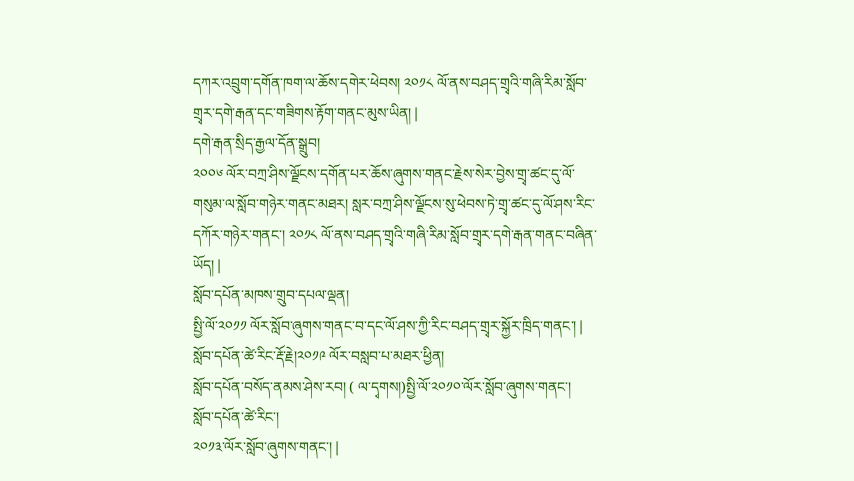དཀར་འབྲུག་དགོན་ཁག་ལ་ཆོས་དགེར་ཕེབས། ༢༠༡༨ ལོ་ནས་བཤད་གྲྭའི་གཞི་རིམ་སློབ་གྲྭར་དགེ་རྒན་དང་གཟིགས་རྟོག་གནང་མུས་ཡིན། |
དགེ་རྒན་སྲིད་རྒྱལ་དོན་སྒྲུབ།
༢༠༠༦ ལོར་བཀྲ་ཤིས་ལྗོངས་དགོན་པར་ཆོས་ཞུགས་གནང་རྗེས་སེར་བྱེས་གྲྭ་ཚང་དུ་ལོ་གསུམ་ལ་སློབ་གཉེར་གནང་མཐར། སླར་བཀྲ་ཤིས་ལྗོངས་སུ་ཕེབས་ཏེ་གྲྭ་ཚང་དུ་ལོ་ཤས་རིང་དཀོར་གཉེར་གནང་། ༢༠༡༨ ལོ་ནས་བཤད་གྲྭའི་གཞི་རིམ་སློབ་གྲྭར་དགེ་རྒན་གནང་བཞིན་ཡོད། |
སློབ་དཔོན་མཁས་གྲུབ་དཔལ་ལྡན།
སྤྱི་ལོ་༢༠༡༡ ལོར་སློབ་ཞུགས་གནང་བ་དང་ལོ་ཤས་ཀྱི་རིང་བཤད་གྲྭར་སྐྱོར་ཁྲིད་གནང་། |
སློབ་དཔོན་ཚེ་རིང་རྡོ་རྗེ།༢༠༡༩ ལོར་བསླབ་པ་མཐར་ཕྱིན།
སློབ་དཔོན་བསོད་ནམས་ཤེས་རབ། ( ལ་དྭགས།)སྤྱི་ལོ་༢༠༡༠་ལོར་སློབ་ཞུགས་གནང་།
སློབ་དཔོན་ཚེ་རིང་།
༢༠༡༣་ལོར་སློབ་ཞུགས་གནང་། |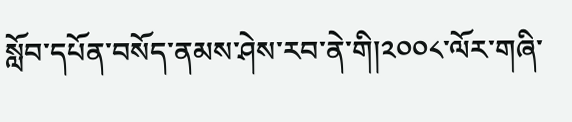སློབ་དཔོན་བསོད་ནམས་ཤེས་རབ་ནེ་གི།༢༠༠༨་ལོར་གཞི་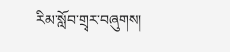རིམ་སློབ་གྲྭར་བཞུགས།